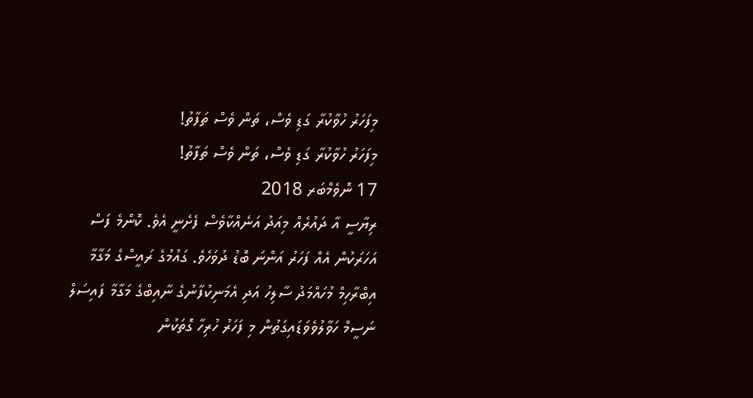މިފަހަރު ހުވާކުރާ ގަޑި ވެސް، ތަން ވެސް ތަފާތު!
މިފަހަރު ހުވާކުރާ ގަޑި ވެސް، ތަން ވެސް ތަފާތު!
17 ނޮވެމްބަރ 2018
ރިޔާސީ އާ ދައުރެއް މިއަދު އަނެއްކާވެސް ފެށެނީ އެވެ. ކޮންމެ ފަސް އަހަރަކުން އެއް ފަހަރު އަންނަ ބޮޑު ދުވަހެވެ. ގައުމުގެ ރައީސްގެ މަގާމާ އިބްރާހިމް މުހައްމަދު ސާލިހު އަދި އެމަނިކުފާނުގެ ނާއިބްގެ މަގާމާ ފައިސަލް ނަސީމް ހަވާލުވެވަޑައިގަތުން މި ފަހަރު ހުރިހާ ގޮތަކުން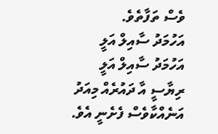ވެސް ތަފާތެވެ.
އަހުމަދު ސާއިލް އަލީ އަހުމަދު ސާއިލް އަލީ
ރިޔާސީ އާ ދައުރެއް މިއަދު އަނެއްކާވެސް ފެށެނީ އެވެ.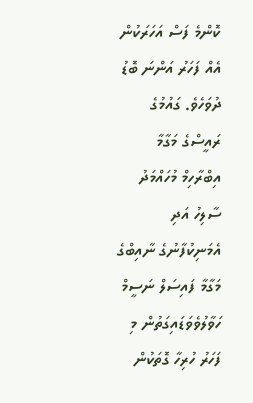ކޮންމެ ފަސް އަހަރަކުން އެއް ފަހަރު އަންނަ ބޮޑު ދުވަހެވެ. ގައުމުގެ ރައީސްގެ މަގާމާ އިބްރާހިމް މުހައްމަދު ސާލިހު އަދި އެމަނިކުފާނުގެ ނާއިބްގެ މަގާމާ ފައިސަލް ނަސީމް ހަވާލުވެވަޑައިގަތުން މި ފަހަރު ހުރިހާ ގޮތަކުން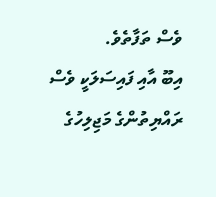ވެސް ތަފާތެވެ.
އިބޫ އާއި ފައިސަލަކީ ވެސް ރައްޔިތުންގެ މަޖިލިހުގެ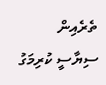ތެރެއިން ސިޔާސީ ކުރިމަގު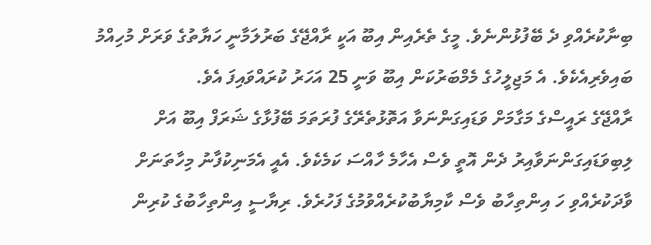ބިނާކުރެއްވި ދެ ބޭފުޅުންނެވެ. މީގެ ތެރެއިން އިބޫ އަކީ ރާއްޖޭގެ ބަރުލަމާނީ ހަޔާތުގެ ވަރަށް މުހިއްމު ބައިވެރިއެކެވެ. އެ މަޖިލީހުގެ މެމްބަރުކަން އިބޫ ވަނީ 25 އަހަރު ކުރައްވައިފަ އެވެ.
ރާއްޖޭގެ ރައީސްގެ މަގާމަށް ވަޑައިގަންނަވާ އަތޮޅުތެރޭގެ ފުރަތަމަ ބޭފުޅާގެ ޝަރަފް އިބޫ އަށް ލިބިވަޑައިގަންނަވާއިރު ދެން އޮތީ ވެސް އެހާމެ ހާއްސަ ކަމެކެވެ. އެއީ އެމަނިކުފާނު މިހާތަނަށް ވާދަކުރެއްވި ހަ އިންތިހާބު ވެސް ކާމިޔާބުކުރެއްވުމުގެ ފަހުރެވެ. ރިޔާސީ އިންތިހާބުގެ ކުރިން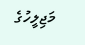މަޖިލީހުގެ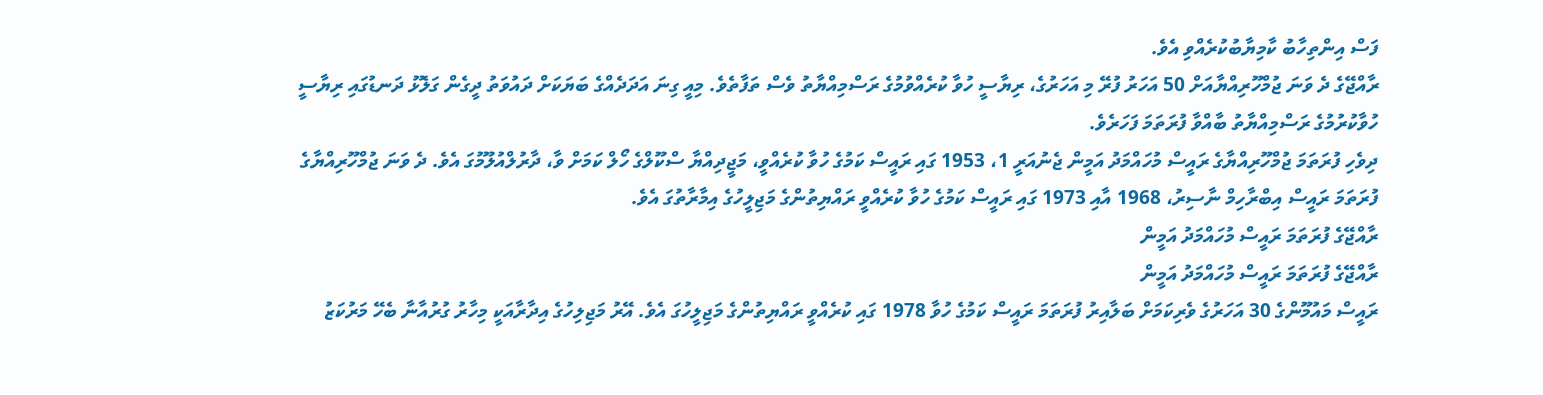ފަސް އިންތިހާބު ކާމިޔާބުކުރެއްވި އެވެ.
ރާއްޖޭގެ ދެ ވަނަ ޖުމްހޫރިއްޔާއަށް 50 އަހަރު ފުރޭ މި އަހަރުގެ، ރިޔާސީ ހުވާ ކުރެއްވުމުގެ ރަސްމިއްޔާތު ވެސް ތަފާތެވެ. މިއީ ގިނަ އަދަދެއްގެ ބަޔަކަށް ދައުވަތު ދީގެން ގަލޮޅު ދަނޑުގައި ރިޔާސީ ހުވާކުރުމުގެ ރަސްމިއްޔާތު ބާއްވާ ފުރަތަމަ ފަހަރެވެ.
ދިވެހި ފުރަތަމަ ޖުމްހޫރިއްޔާގެ ރައީސް މުހައްމަދު އަމީން ޖެނުއަރީ 1، 1953 ގައި ރައީސް ކަމުގެ ހުވާ ކުރެއްވީ، މަޖީދިއްޔާ ސްކޫލްގެ ހޯލް ކަމަށް ވާ، ދާރުލްއުލޫމުގަ އެވެ. ދެ ވަނަ ޖުމްހޫރިއްޔާގެ ފުރަތަމަ ރައީސް އިބްރާހިމް ނާސިރު، 1968 އާއި 1973 ގައި ރައީސް ކަމުގެ ހުވާ ކުރެއްވީ ރައްޔިތުންގެ މަޖިލީހުގެ އިމާރާތުގަ އެވެ.
ރާއްޖޭގެ ފުރަތަމަ ރައީސް މުހައްމަދު އަމީން
ރާއްޖޭގެ ފުރަތަމަ ރައީސް މުހައްމަދު އަމީން
ރައީސް މައުމޫންގެ 30 އަހަރުގެ ވެރިކަމަށް ބަލާއިރު ފުރަތަމަ ރައީސް ކަމުގެ ހުވާ 1978 ގައި ކުރެއްވީ ރައްޔިތުންގެ މަޖިލީހުގަ އެވެ. އޭރު މަޖިލިހުގެ އިދާރާއަކީ މިހާރު ގުރުއާނާ ބެހޭ މަރުކަޒު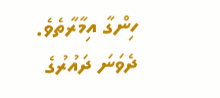ހިންގާ އިމާރާތެވެ.
ދެވަނަ ދައުރުގެ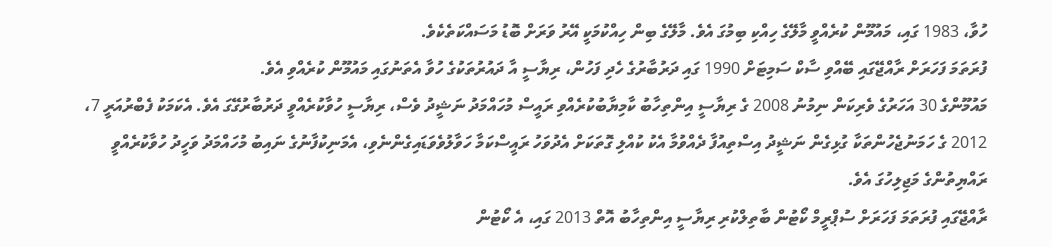ހުވާ، 1983 ގައި، މައުމޫން ކުރެއްވީ މާލޭގެ ހިއްކި ބިމުގަ އެވެ. މާލޭގެ ބިން ހިއްކުމަކީ އޭރު ވަރަށް ބޮޑު މަސައްކަތެކެވެ.
ފުރަތަމަ ފަހަރަށް ރާއްޖޭގައި ބޭއްވި ސާކް ސަމިޓަށް 1990 ގައި ދަރުބާރުގެ ހެދި ފަހުން، ރިޔާސީ އާ ދައުރުތަކުގެ ހުވާ އެތަނުގައި މައުމޫން ކުރެއްވި އެވެ.
މައުމޫންގެ 30 އަހަރުގެ ވެރިކަން ނިމުނު 2008 ގެ ރިޔާސީ އިންތިހާބު ކާމިޔާބުކުރެއްވި ރައީސް މުހައްމަދު ނަޝީދު ވެސް، ރިޔާސީ ހުވާކުރެއްވީ ދަރުބާރުގޭގަ އެވެ. އެކަމަކު ފެބްރުއަރީ 7، 2012 ގެ ހަމަނުޖެހުންތަކާ ގުޅިގެން ނަޝީދު އިސްތިއުފާ ދެއްވުމާ އެކު ކުއްލި ގޮތަކަށް އެދުވަހު ރައީސްކަމާ ހަވާލުވެވަޑައިގެންނެވި، އެމަނިކުފާނުގެ ނައިބު މުހައްމަދު ވަހީދު ހުވާކުރެއްވީ ރައްޔިތުންގެ މަޖިލިހުގަ އެވެ.
ރާއްޖޭގައި ފުރަތަމަ ފަހަރަށް ސުޕްރީމް ކޯޓުން ބާތިލްކުރި ރިޔާސީ އިންތިހާބު އޮތް 2013 ގައި، އެ ކޯޓުން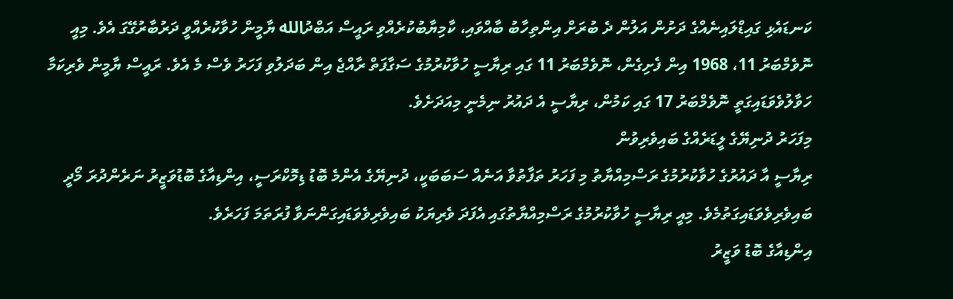ކަނޑައެޅި ގައިޑްލައިނެއްގެ ދަށުން އަލުން ދެ ބުރަށް އިންތިހާބު ބާއްވައި، ކާމިޔާބުކުރެއްވި ރައީސް އަބްދުالله ޔާމީން ހުވާކުރެއްވީ ދަރުބާރުގޭގަ އެވެ. މިއީ ނޮވެމްބަރު 11، 1968 އިން ފެށިގެން، ނޮވެމްބަރު 11 ގައި ރިޔާސީ ހުވާކުރުމުގެ ސަގާފަތް ރާއްޖެ އިން ބަދަލުވި ފަހަރު ވެސް މެ އެވެ. ރައީސް ޔާމީން ވެރިކަމާ ހަވާލުވެވަޑައިގަތީ ނޮވެމްބަރު 17 ގައި ކަމުން، ރިޔާސީ އެ ދައުރު ނިމެނީ މިއަދަށެވެ.
މިފަހަރު ދުނިޔޭގެ ލީޑަރެއްގެ ބައިވެރިވުން
ރިޔާސީ އާ ދައުރުގެ ހުވާކުރުމުގެ ރަސްމިއްޔާތު މި ފަހަރު ތަފާތުވާ އަނެއް ސަބަބަކީ، ދުނިޔޭގެ އެންމެ ބޮޑު ޑިމޮކްރަސީ، އިންޑިއާގެ ބޮޑުވަޒީރު ނަރެންދުރަ މޯދީ ބައިވެރިވެވަޑައިގަތުމެވެ. މިއީ ރިޔާސީ ހުވާކުރުމުގެ ރަސްމިއްޔާތުގައި އެފަދަ ވެރިޔަކު ބައިވެރިވެވަޑައިގަންނަވާ ފުރަތަމަ ފަހަރެވެ.
އިންޑިއާގެ ބޮޑު ވަޒީރު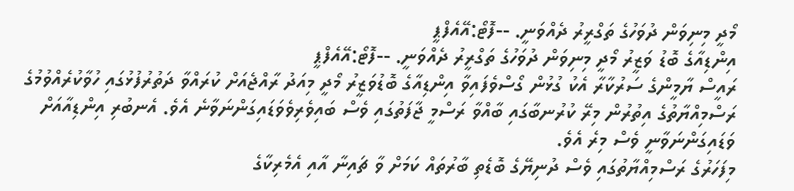މޯދީ މިނިވަން ދުވަހުގެ ތަގްރީރު ދެއްވަނީ. --ފޮޓޯ:އޭއެފްޕީ
އިންޑިއާގެ ބޮޑު ވަޒީރު މޯދީ މިނިވަން ދުވަހުގެ ތަގްރީރު ދެއްވަނީ. --ފޮޓޯ:އޭއެފްޕީ
ރައީސް ޔާމީންގެ ސަރުކާރާ އެކު ގުޅުން ގޯސްވެފައިވާ އިންޑިއާގެ ބޮޑުވަޒީރު މޯދީ މިއަދު ރާއްޖެއަށް ކުރައްވާ ދަތުރުފުޅުގައި ހުވާކުރެއްވުމުގެ ރަސްމިއްޔާތުގެ އިތުރުން މިރޭ ކުރުނބާގައި ބާއްވާ ރަސްމީ ޖާފަތުގައި ވެސް ބައިވެރިވެވަޑައިގަންނަވާނެ އެވެ. އެނބުރި އިންޑިއާއަށް ވަޑައިގަންނަވާނީ ވެސް މިރެ އެވެ.
މިފަހަރުގެ ރަސްމިއްޔާތުގައި ވެސް ދުނިޔޭގެ ބޮޑެތި ބާރުތައް ކަމަށް ވާ ޗައިނާ އާއި އެމެރިކާގެ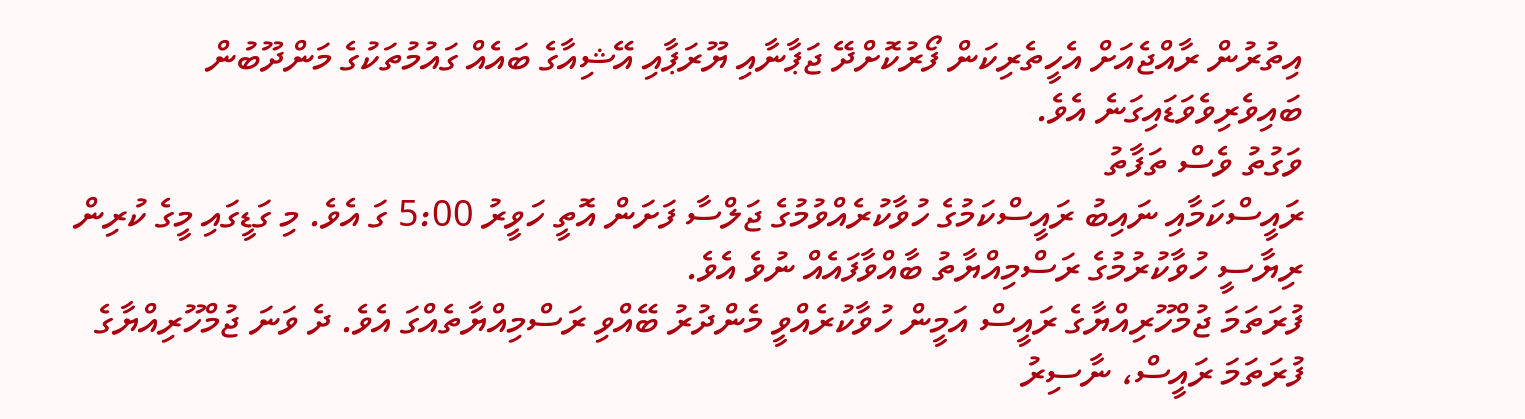އިތުރުން ރާއްޖެއަށް އެހީތެރިކަން ފޯރުކޮށްދޭ ޖަޕާނާއި ޔޫރަޕާއި އޭޝިއާގެ ބައެއް ގައުމުތަކުގެ މަންދޫބުން ބައިވެރިވެވަޑައިގަނެ އެވެ.
ވަގުތު ވެސް ތަފާތު
ރައީސްކަމާއި ނައިބު ރައީސްކަމުގެ ހުވާކުރެއްވުމުގެ ޖަލްސާ ފަށަން އޮތީ ހަވީރު 5:00 ގަ އެވެ. މި ގަޑީގައި މީގެ ކުރިން ރިޔާސީ ހުވާކުރުމުގެ ރަސްމިއްޔާތު ބާއްވާފައެއް ނުވެ އެވެ.
ފުރަތަމަ ޖުމްހޫރިއްޔާގެ ރައީސް އަމީން ހުވާކުރެއްވީ މެންދުރު ބޭއްވި ރަސްމިއްޔާތެއްގަ އެވެ. ދެ ވަނަ ޖުމްހޫރިއްޔާގެ ފުރަތަމަ ރައީސް، ނާސިރު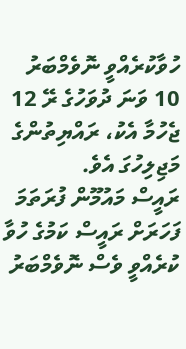ހުވާކުރެއްވީ ނޮވެމްބަރު 10 ވަނަ ދުވަހުގެ ރޭ 12 ޖެހުމާ އެކު، ރައްޔިތުންގެ މަޖިލިހުގަ އެވެ.
ރައީސް މައުމޫން ފުރަތަމަ ފަހަރަށް ރައީސް ކަމުގެ ހުވާ ކުރެއްވީ ވެސް ނޮވެމްބަރު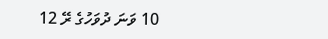10 ވަނަ ދުވަހުގެ ރޭ 12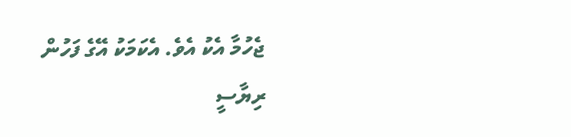ޖެހުމާ އެކު އެވެ. އެކަމަކު އޭގެ ފަހުން ރިޔާސީ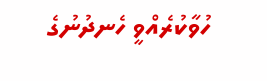ހުވާކުރެއްވީ ހެނދުނުގެ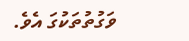ވަގުތުތަކުގަ އެވެ.